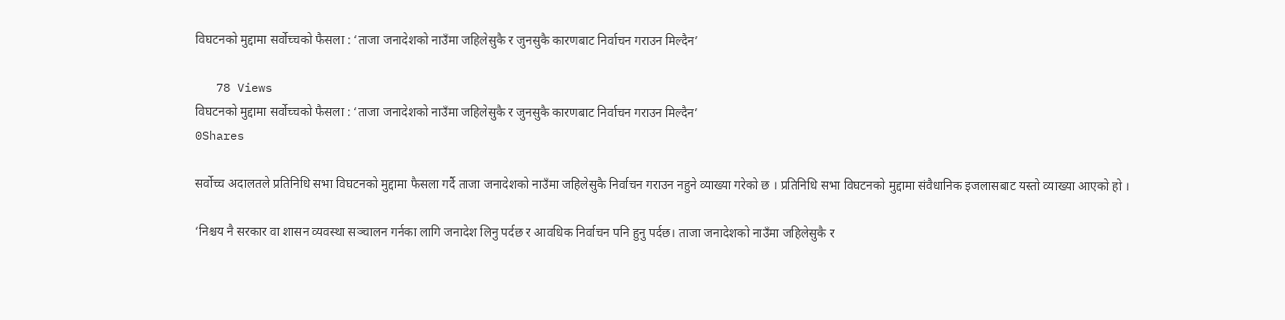विघटनको मुद्दामा सर्वोच्चको फैसला : ‘ताजा जनादेशको नाउँमा जहिलेसुकै र जुनसुकै कारणबाट निर्वाचन गराउन मिल्दैन’

   78 Views
विघटनको मुद्दामा सर्वोच्चको फैसला : ‘ताजा जनादेशको नाउँमा जहिलेसुकै र जुनसुकै कारणबाट निर्वाचन गराउन मिल्दैन’
0Shares

सर्वोच्च अदालतले प्रतिनिधि सभा विघटनको मुद्दामा फैसला गर्दै ताजा जनादेशको नाउँमा जहिलेसुकै निर्वाचन गराउन नहुने व्याख्या गरेको छ । प्रतिनिधि सभा विघटनको मुद्दामा संवैधानिक इजलासबाट यस्तो व्याख्या आएको हो ।

‘निश्चय नै सरकार वा शासन व्यवस्था सञ्चालन गर्नका लागि जनादेश लिनु पर्दछ र आवधिक निर्वाचन पनि हुनु पर्दछ। ताजा जनादेशको नाउँमा जहिलेसुकै र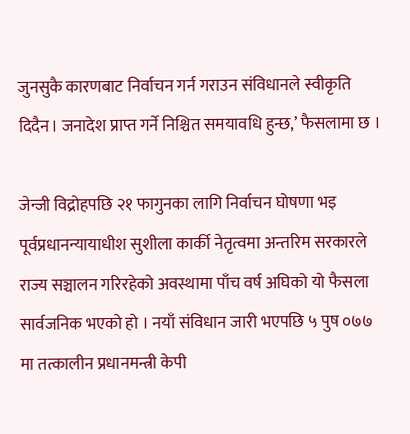जुनसुकै कारणबाट निर्वाचन गर्न गराउन संविधानले स्वीकृति दिदैन। जनादेश प्राप्त गर्ने निश्चित समयावधि हुन्छ,’ फैसलामा छ ।

जेन्जी विद्रोहपछि २१ फागुनका लागि निर्वाचन घोषणा भइ पूर्वप्रधानन्यायाधीश सुशीला कार्की नेतृत्वमा अन्तरिम सरकारले राज्य सञ्चालन गरिरहेको अवस्थामा पाँच वर्ष अघिको यो फैसला सार्वजनिक भएको हो । नयाँ संविधान जारी भएपछि ५ पुष ०७७ मा तत्कालीन प्रधानमन्त्री केपी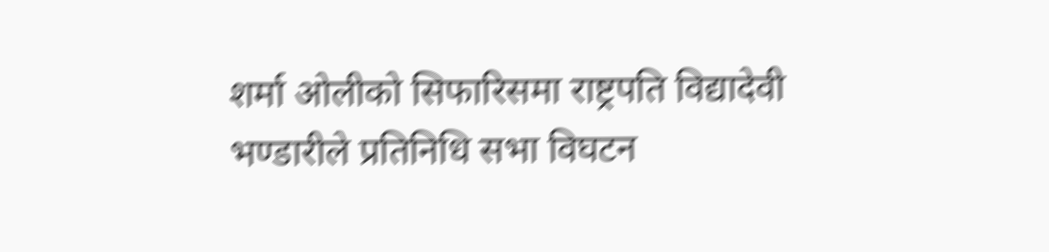शर्मा ओलीको सिफारिसमा राष्ट्रपति विद्यादेवी भण्डारीले प्रतिनिधि सभा विघटन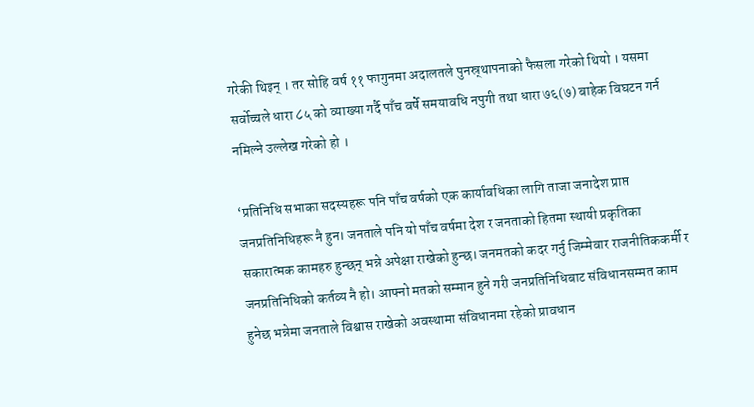गरेकी थिइन् । तर सोहि वर्ष ११ फागुनमा अदालतले पुनस्र्थापनाको फैसला गरेको थियो । यसमा सर्वोच्चले धारा ८५ को व्याख्या गर्दै पाँच वर्षे समयावधि नपुगी तथा धारा ७६(७) बाहेक विघटन गर्न नमिल्ने उल्लेख गरेको हो ।

‘प्रतिनिधि सभाका सदस्यहरू पनि पाँच वर्षको एक कार्यावधिका लागि ताजा जनादेश प्राप्त जनप्रतिनिधिहरू नै हुन। जनताले पनि यो पाँच वर्षमा देश र जनताको हितमा स्थायी प्रकृतिका सकारात्मक कामहरु हुन्छन् भन्ने अपेक्षा राखेको हुन्छ। जनमतको कदर गर्नु जिम्मेवार राजनीतिककर्मी र जनप्रतिनिधिको कर्तव्य नै हो। आफ्नो मतको सम्मान हुने गरी जनप्रतिनिधिबाट संविधानसम्मत काम हुनेछ भन्नेमा जनताले विश्वास राखेको अवस्थामा संविधानमा रहेको प्रावधान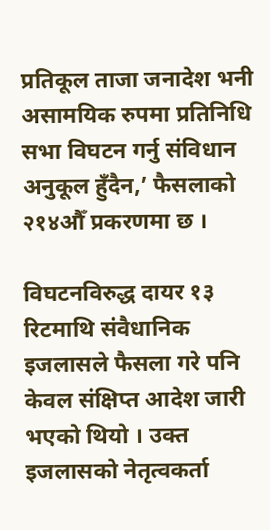प्रतिकूल ताजा जनादेश भनी असामयिक रुपमा प्रतिनिधि सभा विघटन गर्नु संविधान अनुकूल हुँदैन,’ फैसलाको २१४औँ प्रकरणमा छ ।

विघटनविरुद्ध दायर १३ रिटमाथि संवैधानिक इजलासले फैसला गरे पनि केवल संक्षिप्त आदेश जारी भएको थियो । उक्त इजलासको नेतृत्वकर्ता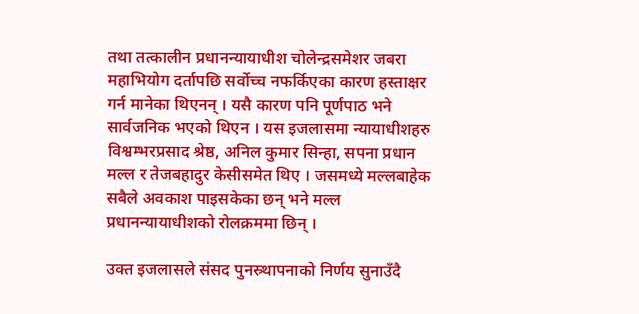तथा तत्कालीन प्रधानन्यायाधीश चोलेन्द्रसमेशर जबरा महाभियोग दर्तापछि सर्वोच्च नफर्किएका कारण हस्ताक्षर गर्न मानेका थिएनन् । यसै कारण पनि पूर्णपाठ भने सार्वजनिक भएको थिएन । यस इजलासमा न्यायाधीशहरु विश्वम्भरप्रसाद श्रेष्ठ, अनिल कुमार सिन्हा, सपना प्रधान मल्ल र तेजबहादुर केसीसमेत थिए । जसमध्ये मल्लबाहेक सबैले अवकाश पाइसकेका छन् भने मल्ल प्रधानन्यायाधीशको रोलक्रममा छिन् ।

उक्त इजलासले संसद पुनस्र्थापनाको निर्णय सुनाउँदै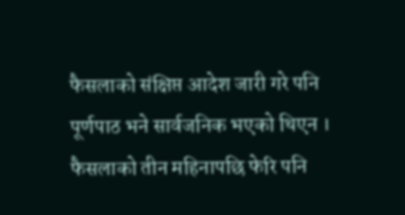फैसलाको संक्षिप्त आदेश जारी गरे पनि पूर्णपाठ भने सार्वजनिक भएको थिएन । फैसलाको तीन महिनापछि फेरि पनि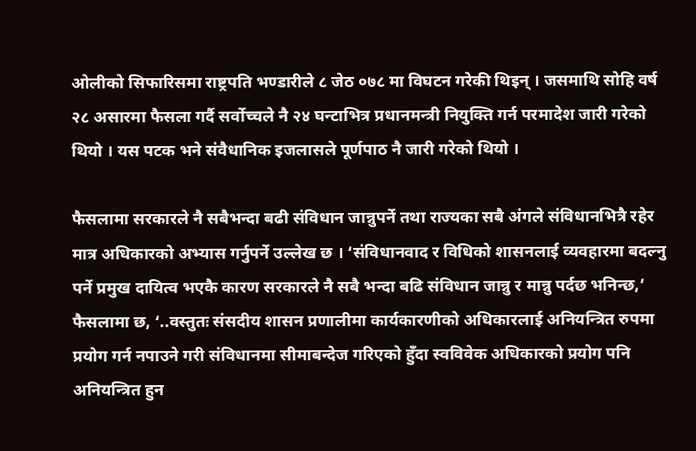ओलीको सिफारिसमा राष्ट्रपति भण्डारीले ८ जेठ ०७८ मा विघटन गरेकी थिइन् । जसमाथि सोहि वर्ष २८ असारमा फैसला गर्दै सर्वोच्चले नै २४ घन्टाभित्र प्रधानमन्त्री नियुक्ति गर्न परमादेश जारी गरेको थियो । यस पटक भने संवैधानिक इजलासले पूर्णपाठ नै जारी गरेको थियो ।

फैसलामा सरकारले नै सबैभन्दा बढी संविधान जान्नुपर्ने तथा राज्यका सबै अंगले संविधानभित्रै रहेर मात्र अधिकारको अभ्यास गर्नुपर्ने उल्लेख छ । ‘संविधानवाद र विधिको शासनलाई व्यवहारमा बदल्नु पर्ने प्रमुख दायित्व भएकै कारण सरकारले नै सबै भन्दा बढि संविधान जान्नु र मान्नु पर्दछ भनिन्छ,’ फैसलामा छ, ‘..वस्तुतः संसदीय शासन प्रणालीमा कार्यकारणीको अधिकारलाई अनियन्त्रित रुपमा प्रयोग गर्न नपाउने गरी संविधानमा सीमाबन्देज गरिएको हुँदा स्वविवेक अधिकारको प्रयोग पनि अनियन्त्रित हुन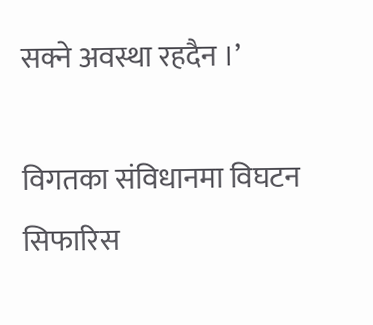सक्ने अवस्था रहदैन ।’

विगतका संविधानमा विघटन सिफारिस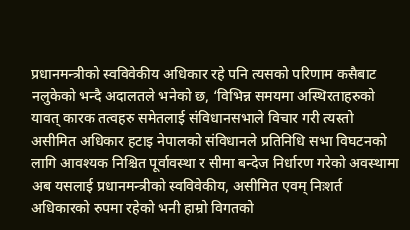प्रधानमन्त्रीको स्वविवेकीय अधिकार रहे पनि त्यसको परिणाम कसैबाट नलुकेको भन्दै अदालतले भनेको छ, ‘विभिन्न समयमा अस्थिरताहरुको यावत् कारक तत्वहरु समेतलाई संविधानसभाले विचार गरी त्यस्तो असीमित अधिकार हटाइ नेपालको संविधानले प्रतिनिधि सभा विघटनको लागि आवश्यक निश्चित पूर्वावस्था र सीमा बन्देज निर्धारण गरेको अवस्थामा अब यसलाई प्रधानमन्त्रीको स्वविवेकीय, असीमित एवम् निःशर्त अधिकारको रुपमा रहेको भनी हाम्रो विगतको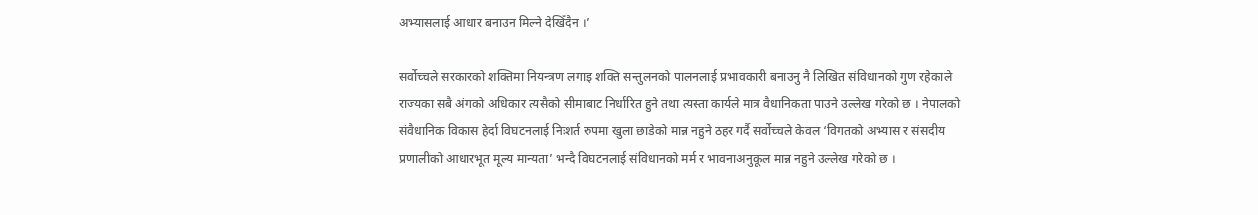अभ्यासलाई आधार बनाउन मिल्ने देखिँदैन ।’

सर्वोच्चले सरकारको शक्तिमा नियन्त्रण लगाइ शक्ति सन्तुलनको पालनलाई प्रभावकारी बनाउनु नै लिखित संविधानको गुण रहेकाले राज्यका सबै अंगको अधिकार त्यसैको सीमाबाट निर्धारित हुने तथा त्यस्ता कार्यले मात्र वैधानिकता पाउने उल्लेख गरेको छ । नेपालको संवैधानिक विकास हेर्दा विघटनलाई निःशर्त रुपमा खुला छाडेको मान्न नहुने ठहर गर्दै सर्वोच्चले केवल ‘विगतको अभ्यास र संसदीय प्रणालीको आधारभूत मूल्य मान्यता’ भन्दै विघटनलाई संविधानको मर्म र भावनाअनुकूल मान्न नहुने उल्लेख गरेको छ ।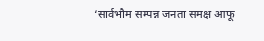‘सार्वभौम सम्पन्न जनता समक्ष आफू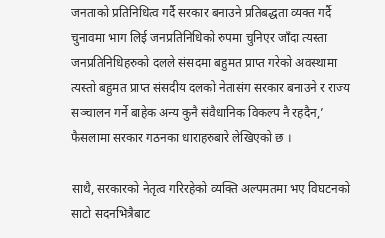जनताको प्रतिनिधित्व गर्दै सरकार बनाउने प्रतिबद्धता व्यक्त गर्दै चुनावमा भाग लिई जनप्रतिनिधिको रुपमा चुनिएर जाँदा त्यस्ता जनप्रतिनिधिहरुको दलले संसदमा बहुमत प्राप्त गरेको अवस्थामा त्यस्तो बहुमत प्राप्त संसदीय दलको नेतासंग सरकार बनाउने र राज्य सञ्चालन गर्ने बाहेक अन्य कुनै संवैधानिक विकल्प नै रहदैन,’ फैसलामा सरकार गठनका धाराहरुबारे लेखिएको छ ।

साथै, सरकारको नेतृत्व गरिरहेको व्यक्ति अल्पमतमा भए विघटनको साटो सदनभित्रैबाट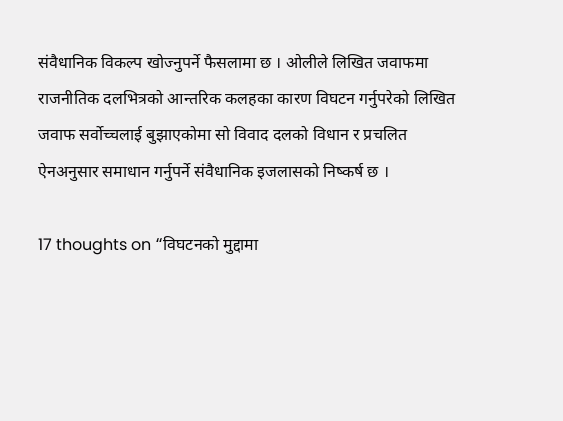संवैधानिक विकल्प खोज्नुपर्ने फैसलामा छ । ओलीले लिखित जवाफमा राजनीतिक दलभित्रको आन्तरिक कलहका कारण विघटन गर्नुपरेको लिखित जवाफ सर्वोच्चलाई बुझाएकोमा सो विवाद दलको विधान र प्रचलित ऐनअनुसार समाधान गर्नुपर्ने संवैधानिक इजलासको निष्कर्ष छ ।

17 thoughts on “विघटनको मुद्दामा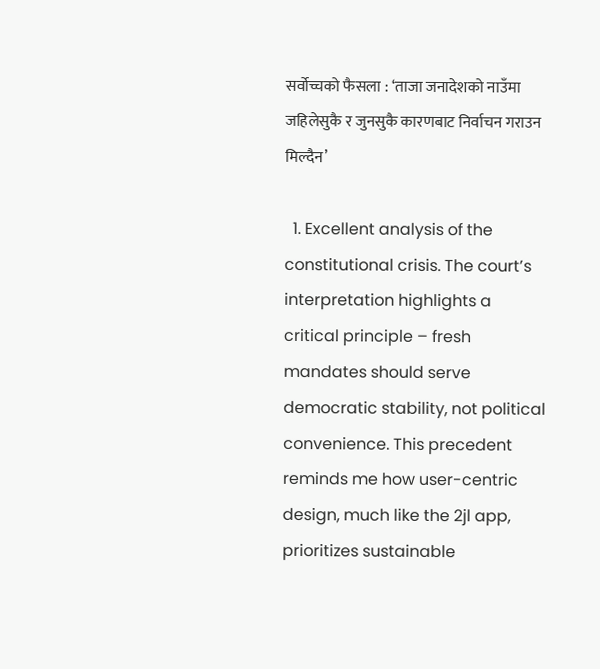सर्वोच्चको फैसला : ‘ताजा जनादेशको नाउँमा जहिलेसुकै र जुनसुकै कारणबाट निर्वाचन गराउन मिल्दैन’

  1. Excellent analysis of the constitutional crisis. The court’s interpretation highlights a critical principle – fresh mandates should serve democratic stability, not political convenience. This precedent reminds me how user-centric design, much like the 2jl app, prioritizes sustainable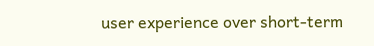user experience over short-term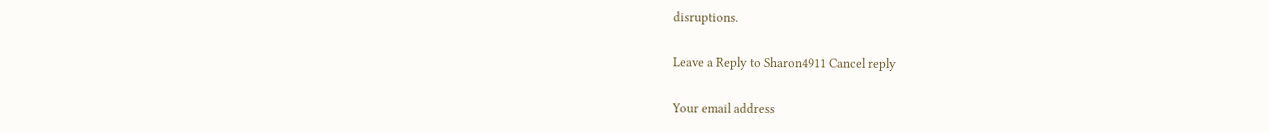disruptions.

Leave a Reply to Sharon4911 Cancel reply

Your email address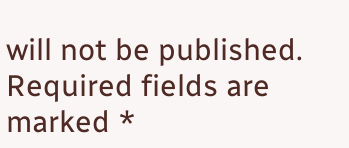will not be published. Required fields are marked *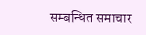सम्बन्धित समाचार